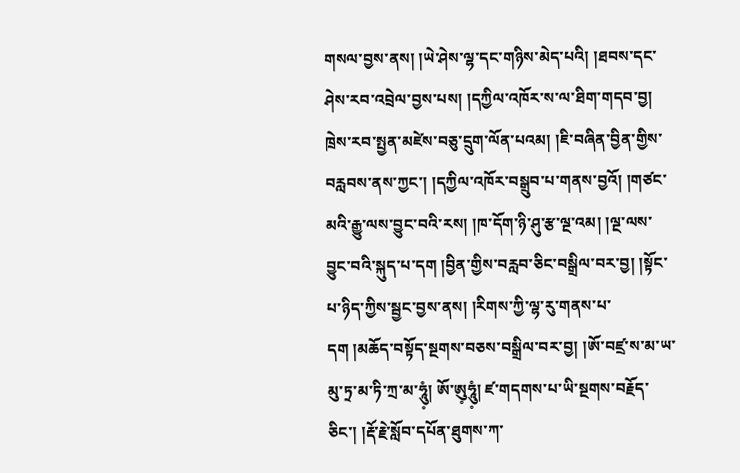གསལ་བྱས་ནས། །ཡེ་ཤེས་ལྷ་དང་གཉིས་མེད་པའི། །ཐབས་དང་ཤེས་རབ་འབྲེལ་བྱས་པས། །དཀྱིལ་འཁོར་ས་ལ་ཐིག་གདབ་བྱ། ཁྲེས་རབ་སྤྱན་མཛེས་བཅུ་དྲུག་ལོན་པའམ། །ཇི་བཞིན་བྱིན་གྱིས་བརླབས་ནས་ཀྱང་། །དཀྱིལ་འཁོར་བསྒྲུབ་པ་གནས་བྱའོ། །གཙང་མའི་རྒྱུ་ལས་བྱུང་བའི་རས། །ཁ་དོག་ཉི་ཤུ་རྩ་ལྔ་འམ། །ལྔ་ལས་བྱུང་བའི་སྐུད་པ་དག །བྱིན་གྱིས་བརླབ་ཅིང་བསྒྲིལ་བར་བྱ། །སྟོང་པ་ཉིད་ཀྱིས་སྦྱང་བྱས་ནས། །རིགས་ཀྱི་ལྷ་རུ་གནས་པ་དག །མཆོད་བསྟོད་སྔགས་བཅས་བསྒྲིལ་བར་བྱ། །ཨོ་བཛྲ་ས་མ་ཡ་མུ་ཏྲ་མ་ཏི་ཀྲ་མ་ཧཱུཾ༷། ཨོ་ཨུ༷ཧཱུཾ༷། ཛ་གདགས་པ་ཡི་སྔགས་བརྗོད་ཅིང་། །རྡོ་རྗེ་སློབ་དཔོན་ཐུགས་ཀ་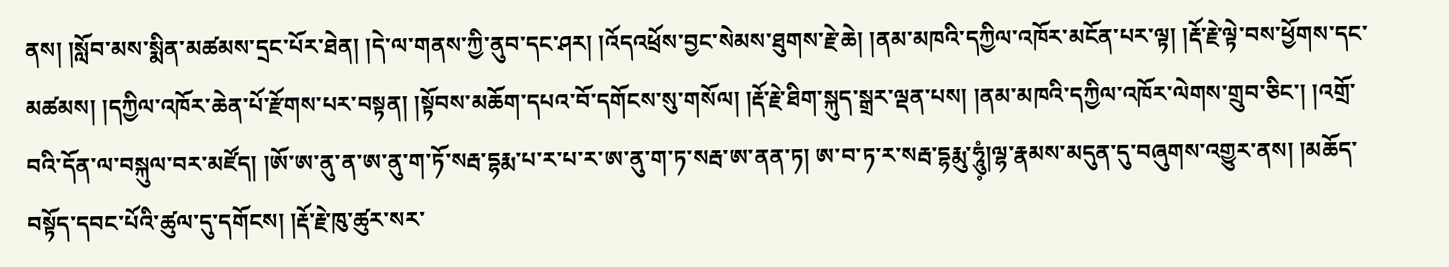ནས། །སློབ་མས་སྨིན་མཚམས་དྲང་པོར་ཐེན། །དེ་ལ་གནས་ཀྱི་ནུབ་དང་ཤར། །འོདའཕྲོས་བྱང་སེམས་ཐུགས་རྗེ་ཆེ། །ནམ་མཁའི་དཀྱིལ་འཁོར་མངོན་པར་ལྟ། །རྡོ་རྗེ་ལྟེ་བས་ཕྱོགས་དང་མཚམས། །དཀྱིལ་འཁོར་ཆེན་པོ་རྫོགས་པར་བསྟན། །སྟོབས་མཆོག་དཔའ་བོ་དགོངས་སུ་གསོལ། །རྡོ་རྗེ་ཐིག་སྐུད་སྒྲར་ལྡན་པས། །ནམ་མཁའི་དཀྱིལ་འཁོར་ལེགས་གྲུབ་ཅིང་། །འགྲོ་བའི་དོན་ལ་བསྐུལ་བར་མཛོད། །ཨོ་ཨ་ནུ་ན་ཨ་ནུ་ག་ཏོ་སརྦ་དྷརྨ་པ་ར་པ་ར་ཨ་ནུ་ག་ཏ་སརྦ་ཨ་ནན་ཏ། ཨ་བ་ཏ་ར་སརྦ་དྷརྨུ་ཧཱུཾ༷།ལྷ་རྣམས་མདུན་དུ་བཞུགས་འགྱུར་ནས། །མཆོད་བསྟོད་དབང་པོའི་ཚུལ་དུ་དགོངས། །རྡོ་རྗེ་ཁུ་ཚུར་སར་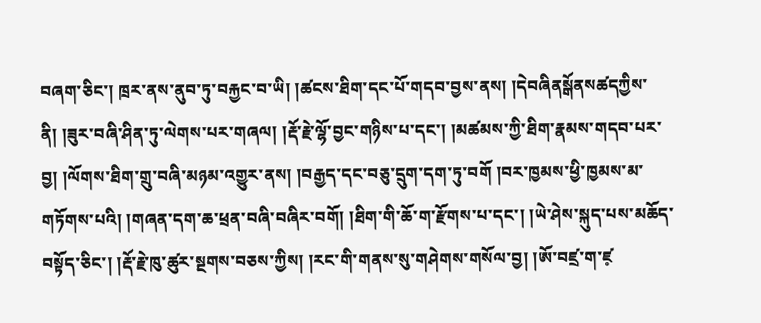བཞག་ཅིང་། ཁྲར་ནས་ནུབ་ཏུ་བརྐྱང་བ་ཡི། །ཚངས་ཐིག་དང་པོ་གདབ་བྱས་ནས། །དེབཞིནསྒོནསཚདཀྱིས་ནི། །ཟུར་བཞི་ཤིན་ཏུ་ལེགས་པར་གཞལ། །རྡོ་རྗེ་ལྷོ་བྱང་གཉིས་པ་དང་། །མཚམས་ཀྱི་ཐིག་རྣམས་གདབ་པར་བྱ། །ལོགས་ཐིག་གྲུ་བཞི་མཉམ་འགྱུར་ནས། །བརྒྱད་དང་བཅུ་དྲུག་དག་ཏུ་བགོ །བར་ཁྱམས་ཕྱི་ཁྱམས་མ་གཏོགས་པའི། །གཞན་དག་ཆ་ཕྲན་བཞི་བཞིར་བགོ། །ཐིག་གི་ཆོ་ག་རྫོགས་པ་དང་། །ཡེ་ཤེས་སྐུད་པས་མཆོད་བསྟོད་ཅིང་། །རྡོ་རྗེ་ཁུ་ཚུར་སྔགས་བཅས་ཀྱིས། །རང་གི་གནས་སུ་གཤེགས་གསོལ་བྱ། །ཨོ་བཛྲ་ག་ཛ༷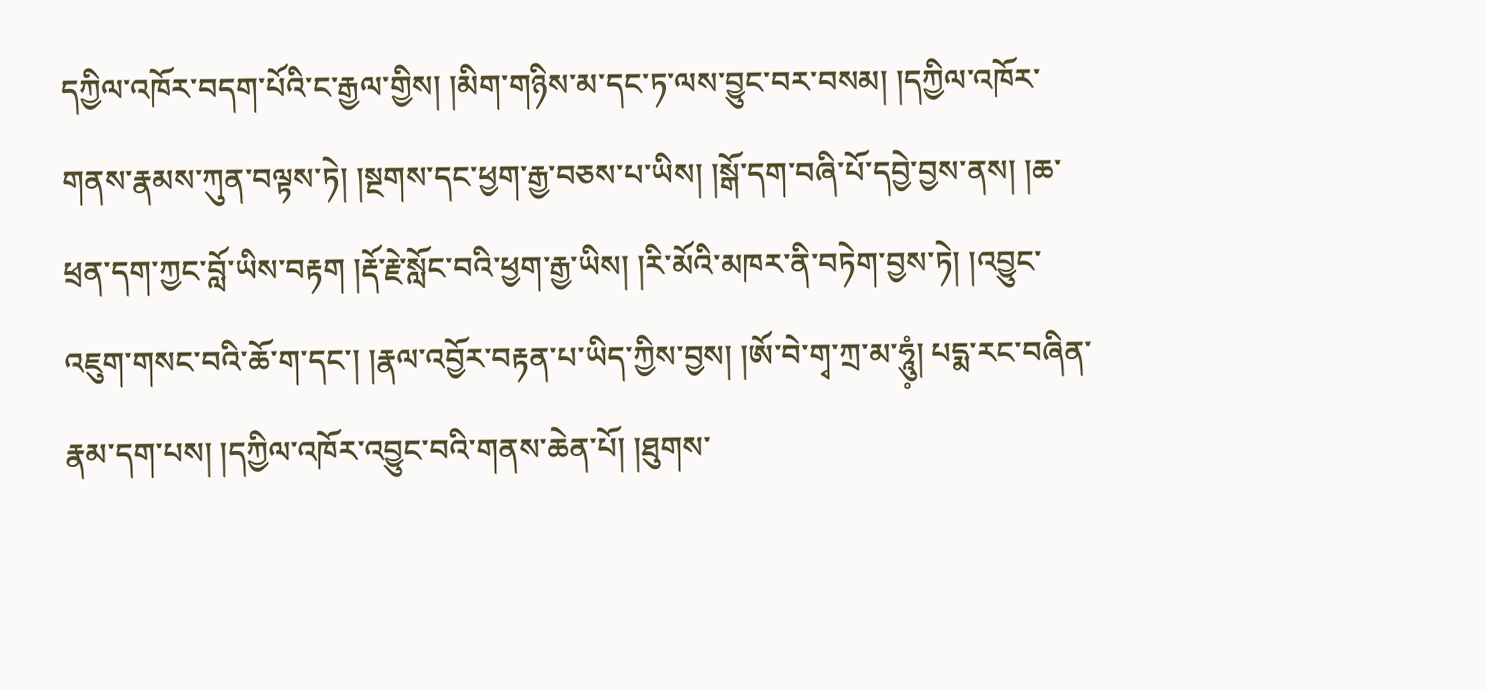དཀྱིལ་འཁོར་བདག་པོའི་ང་རྒྱལ་གྱིས། །མིག་གཉིས་མ་དང་ཏ་ལས་བྱུང་བར་བསམ། །དཀྱིལ་འཁོར་གནས་རྣམས་ཀུན་བལྟས་ཏེ། །སྔགས་དང་ཕྱག་རྒྱ་བཅས་པ་ཡིས། །སྒོ་དག་བཞི་པོ་དབྱེ་བྱས་ནས། །ཆ་ཕྲན་དག་ཀྱང་བློ་ཡིས་བརྟག །རྡོ་རྗེ་སློང་བའི་ཕྱག་རྒྱ་ཡིས། །རི་མོའི་མཁར་ནི་བཏེག་བྱས་ཏེ། །འབྱུང་འཇུག་གསང་བའི་ཆོ་ག་དང་། །རྣལ་འབྱོར་བརྟན་པ་ཡིད་ཀྱིས་བྱས། །ཨོ་བེ་གྭ་ཀྲ་མ་ཧཱུཾ༷། པདྨ་རང་བཞིན་རྣམ་དག་པས། །དཀྱིལ་འཁོར་འབྱུང་བའི་གནས་ཆེན་པོ། །ཐུགས་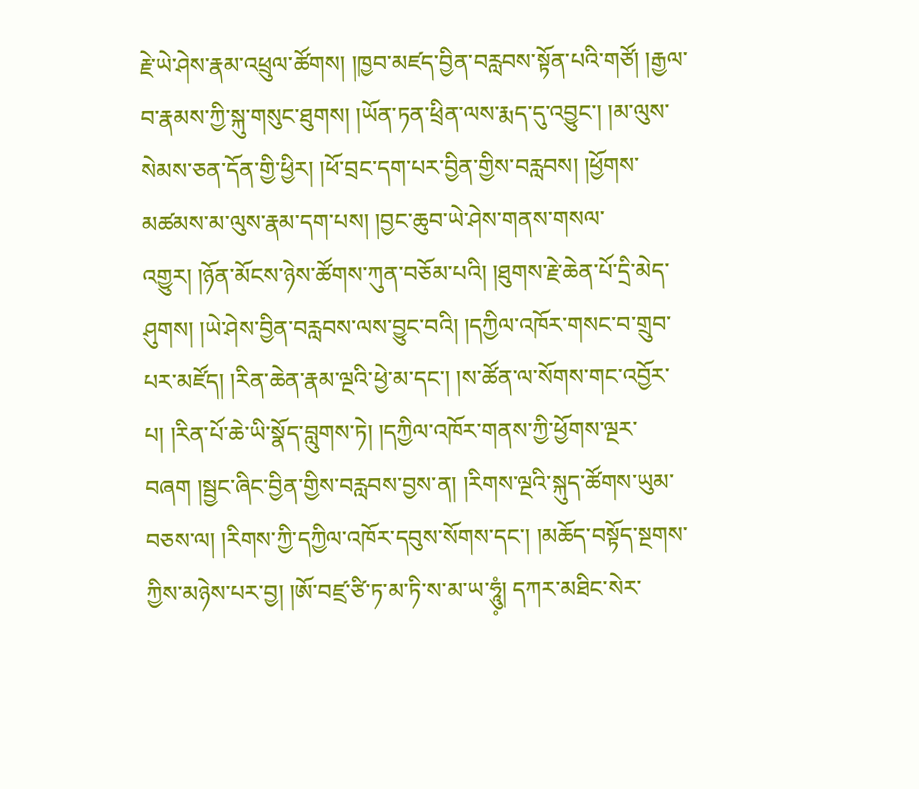རྗེ་ཡེ་ཤེས་རྣམ་འཕྲུལ་ཚོགས། །ཁྱབ་མཛད་བྱིན་བརླབས་སྟོན་པའི་གཙོ། །རྒྱལ་བ་རྣམས་ཀྱི་སྐུ་གསུང་ཐུགས། །ཡོན་ཏན་ཕྲིན་ལས་རྨད་དུ་འབྱུང་། །མ་ལུས་སེམས་ཅན་དོན་གྱི་ཕྱིར། །ཕོ་བྲང་དག་པར་བྱིན་གྱིས་བརླབས། །ཕྱོགས་མཚམས་མ་ལུས་རྣམ་དག་པས། །བྱང་ཆུབ་ཡེ་ཤེས་གནས་གསལ་འགྱུར། །ཉོན་མོངས་ཉེས་ཚོགས་ཀུན་བཅོམ་པའི། །ཐུགས་རྗེ་ཆེན་པོ་དྲི་མེད་ཤུགས། །ཡེ་ཤེས་བྱིན་བརླབས་ལས་བྱུང་བའི། །དཀྱིལ་འཁོར་གསང་བ་གྲུབ་པར་མཛོད། །རིན་ཆེན་རྣམ་ལྔའི་ཕྱེ་མ་དང་། །ས་ཚོན་ལ་སོགས་གང་འབྱོར་པ། །རིན་པོ་ཆེ་ཡི་སྣོད་བླུགས་ཏེ། །དཀྱིལ་འཁོར་གནས་ཀྱི་ཕྱོགས་ལྔར་བཞག །སྦྱང་ཞིང་བྱིན་གྱིས་བརླབས་བྱས་ན། །རིགས་ལྔའི་སྐུད་ཚོགས་ཡུམ་བཅས་ལ། །རིགས་ཀྱི་དཀྱིལ་འཁོར་དབུས་སོགས་དང་། །མཆོད་བསྟོད་སྔགས་ཀྱིས་མཉེས་པར་བྱ། །ཨོ་བཛྲ་ཙི་ཏ་མ་ཏི་ས་མ་ཡ་ཧཱུཾ༷། དཀར་མཐིང་སེར་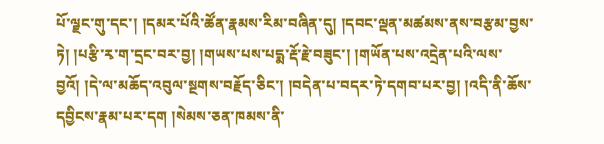པོ་ལྗང་གུ་དང་། །དམར་པོའི་ཚོན་རྣམས་རིམ་བཞིན་དུ། །དབང་ལྡན་མཚམས་ནས་བརྩམ་བྱས་ཏེ། །པརྩི་རྭ་ག་དྲང་བར་བྱ། །གཡས་པས་པདྨ་རྡོ་རྗེ་བཟུང་། །གཡོན་པས་འདྲེན་པའི་ལས་བྱའོ། །དེ་ལ་མཆོད་འབུལ་སྔགས་བརྗོད་ཅིང་། །བདེན་པ་བདར་ཏེ་དགབ་པར་བྱ། །འདི་ནི་ཆོས་དབྱིངས་རྣམ་པར་དག །སེམས་ཅན་ཁམས་ནི་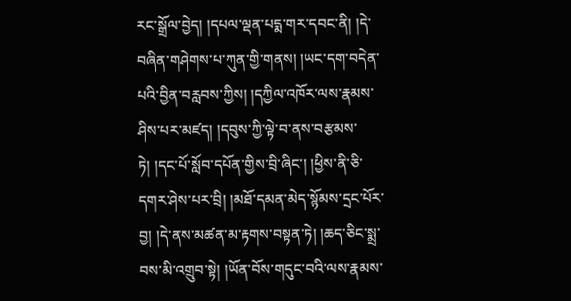རང་སྒྲོལ་བྱེད། །དཔལ་ལྡན་པདྨ་གར་དབང་ནི། །དེ་བཞིན་གཤེགས་པ་ཀུན་གྱི་གནས། །ཡང་དག་བདེན་པའི་བྱིན་བརླབས་ཀྱིས། །དཀྱིལ་འཁོར་ལས་རྣམས་ཤིས་པར་མཛད། །དབུས་ཀྱི་ལྟེ་བ་ནས་བརྩམས་ཏེ། །དང་པོ་སློབ་དཔོན་གྱིས་བྲི་ཞིང་། །ཕྱིས་ནི་ཅི་དགར་ཤེས་པར་བྲི། །མཐོ་དམན་མེད་སྙོམས་དྲང་པོར་བྱ། །དེ་ནས་མཚན་མ་རྟགས་བསྟན་ཏེ། །ཆད་ཅིང་སྨྲ་བས་མི་འགྲུབ་སྟེ། །ཡོན་བོས་གདུང་བའི་ལས་རྣམས་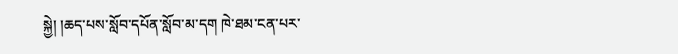སྐྱེ། །ཆད་པས་སློབ་དཔོན་སློབ་མ་དག ཁེ་ཐམ་ངན་པར་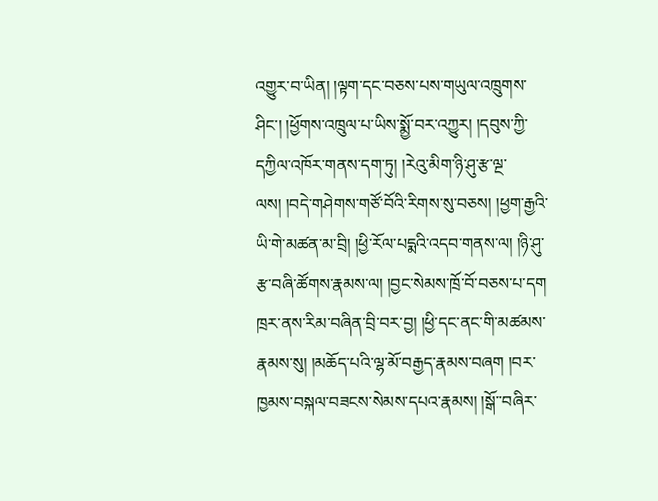འགྱུར་བ་ཡིན། །ལྟག་དང་བཅས་པས་གཡུལ་འཁྲུགས་ཤིང་། །ཕྱོགས་འཁྲུལ་པ་ཡིས་སྨྱོ་བར་འཀྱུར། །དབུས་ཀྱི་དཀྱིལ་འཁོར་གནས་དག་ཏུ། །རེའུ་མིག་ཉི་ཤུ་རྩ་ལྔ་ལས། །བདེ་གཤེགས་གཙོ་བོའི་རིགས་སུ་བཅས། །ཕྱག་རྒྱའི་ཡི་གེ་མཚན་མ་བྲི། །ཕྱི་རོལ་པདྨའི་འདབ་གནས་ལ། །ཉི་ཤུ་རྩ་བཞི་ཚོགས་རྣམས་ལ། །བྱང་སེམས་ཁྲོ་བོ་བཅས་པ་དག ཁྲར་ནས་རིམ་བཞིན་བྲི་བར་བྱ། །ཕྱི་དང་ནང་གི་མཚམས་རྣམས་སུ། །མཆོད་པའི་ལྷ་མོ་བརྒྱད་རྣམས་བཞག །བར་ཁྱམས་བསྐལ་བཟངས་སེམས་དཔའ་རྣམས། །སྒོ་་བཞིར་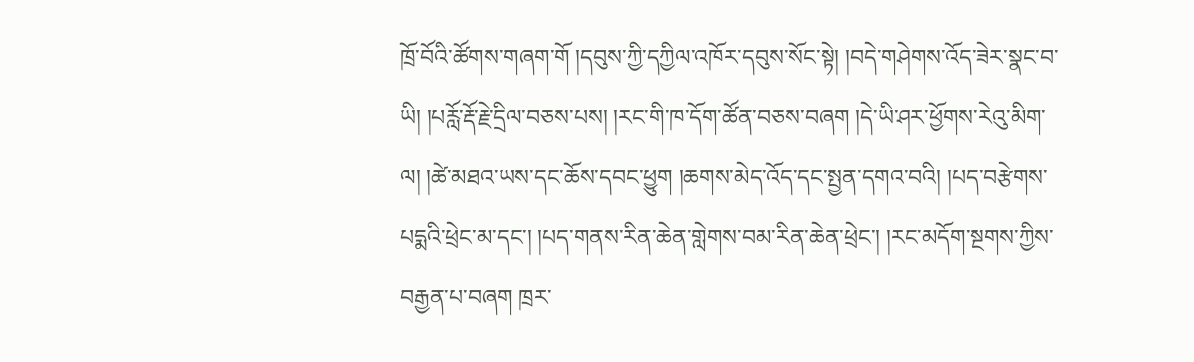ཁྲོ་བོའི་ཚོགས་གཞག་གོ །དབུས་ཀྱི་དཀྱིལ་འཁོར་དབུས་སོང་སྟེ། །བདེ་གཤེགས་འོད་ཟེར་སྣང་བ་ཡི། །པརློ་རྡོ་རྗེ་དྲིལ་བཅས་པས། །རང་གི་ཁ་དོག་ཚོན་བཅས་བཞག །དེ་ཡི་ཤར་ཕྱོགས་རེའུ་མིག་ལ། །ཚེ་མཐའ་ཡས་དང་ཆོས་དབང་ཕྱུག །ཆགས་མེད་འོད་དང་སྤྱན་དགའ་བའི། །པད་བརྩེགས་པདྨའི་ཕྲེང་མ་དང་། །པད་གནས་རིན་ཆེན་གླེགས་བམ་རིན་ཆེན་ཕྲེང་། །རང་མདོག་སྔགས་ཀྱིས་བརྒྱན་པ་བཞག ཁྲར་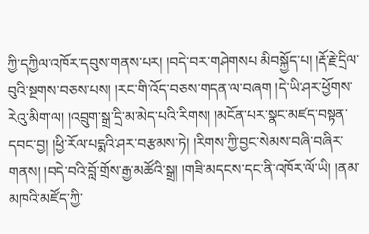ཀྱི་དཀྱིལ་འཁོར་དབུས་གནས་པར། །བདེ་བར་གཤེགསཔ མིབསྐྱོད་པ། །རྡོ་རྗེ་དྲིལ་བུའི་སྔགས་བཅས་པས། །རང་གི་འོད་བཅས་གདན་ལ་བཞག །དེ་ཡི་ཤར་ཕྱོགས་རེའུ་མིག་ལ། །འབྲུག་སྒྲ་དྲི་མ་མེད་པའི་རིགས། །མངོན་པར་སྣང་མཛད་བསྟན་དབང་བྱ། །ཕྱི་རོལ་པདྨའི་ཤར་བརྩམས་ཏེ། །རིགས་ཀྱི་བྱང་སེམས་བཞི་བཞིར་གནས། །བདེ་བའི་བློ་གྲོས་རྒྱ་མཚོའི་སྒྲ། །གཟི་མདངས་དང་ནི་འཁོར་ལོ་ཡི། །ནམ་མཁའི་མཛོད་ཀྱི་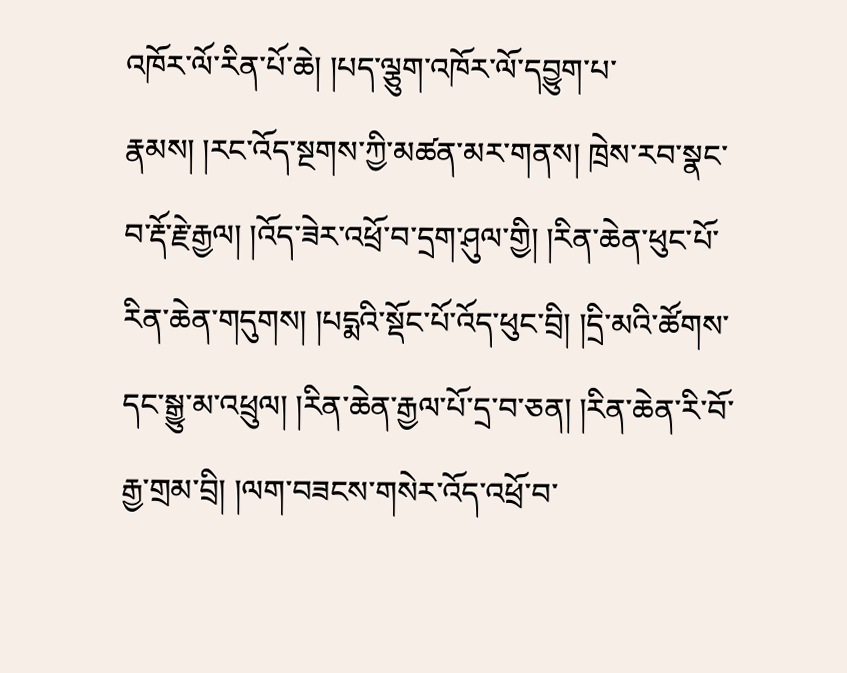འཁོར་ལོ་རིན་པོ་ཆེ། །པད་ལྕུག་འཁོར་ལོ་དབྱུག་པ་རྣམས། །རང་འོད་སྔགས་ཀྱི་མཚན་མར་གནས། ཁྲེས་རབ་སྣང་བ་རྡོ་རྗེ་རྒྱལ། །འོད་ཟེར་འཕྲོ་བ་དྲག་ཤུལ་གྱི། །རིན་ཆེན་ཕུང་པོ་རིན་ཆེན་གདུགས། །པདྨའི་སྡོང་པོ་འོད་ཕུང་བྲི། །དྲི་མའི་ཚོགས་དང་སྒྱུ་མ་འཕྲུལ། །རིན་ཆེན་རྒྱལ་པོ་དྲ་བ་ཅན། །རིན་ཆེན་རི་བོ་རྒྱ་གྲམ་བྲི། །ལག་བཟངས་གསེར་འོད་འཕྲོ་བ་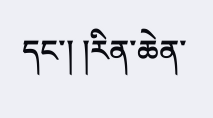དང་། །རིན་ཆེན་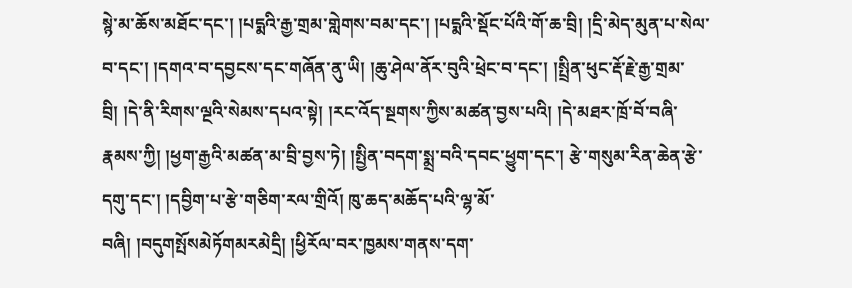སྙེ་མ་ཆོས་མཐོང་དང་། །པདྨའི་རྒྱ་གྲམ་གླེགས་བམ་དང་། །པདྨའི་སྡོང་པོའི་གོ་ཆ་བྲི། །དྲི་མེད་མུན་པ་སེལ་བ་དང་། །དགའ་བ་དབྱངས་དང་གཞོན་ནུ་ཡི། །ཆུ་ཤེལ་ནོར་བུའི་ཕྲེང་བ་དང་། །སྤྲིན་ཕུང་རྡོ་རྗེ་རྒྱ་གྲམ་བྲི། །དེ་ནི་རིགས་ལྔའི་སེམས་དཔའ་སྟེ། །རང་འོད་སྔགས་ཀྱིས་མཚན་བྱས་པའི། །དེ་མཐར་ཁྲོ་བོ་བཞི་རྣམས་ཀྱི། །ཕྱག་རྒྱའི་མཚན་མ་བྲི་བྱས་ཏེ། །སྤྱིན་བདག་སྨྲ་བའི་དབང་ཕྱུག་དང་། རྩེ་གསུམ་རིན་ཆེན་རྩེ་དགུ་དང་། །དབྱིག་པ་རྩེ་གཅིག་རལ་གྲིའོ། ཁུ་ཆད་མཆོད་པའི་ལྷ་མོ་བཞི། །བདུགསྤོསམེཏོགམརམེདྲི། །ཕྱིརོལ་བར་ཁྱམས་གནས་དག་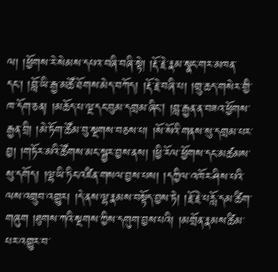ལ། །ཕྱོགས་རེ་སེམས་དཔའ་བཞི་བཞི་སྟེ། །རྡོ་རྗེ་རྣམ་སྣང་གར་མཁན་དང་། །བློ་ཡི་རྒྱ་མཚོ་ཐོགས་མེད་བཀོད། །རྡོ་རྗེ་བཞི་པ། །གྲུ་ཆད་གསེར་གྱི་ཁ་དོག་ཅན། །མཆོད་པ་ལྔ་དང་བུམ་དགྲམ་ཞིང། །བླ་རྒྱན་ན་བཟའ་ཕྱོགས་རྒྱན་བྲི། །མེ་ཏོག་ཚོམ་བུ་སྔགས་བཅས་པ། །སོ་སོའི་གནས་སུ་དགྲམ་པར་བྱ། །གཏོར་མའི་ཚོགས་མང་སྦྱར་བྱས་ནས། །ཕྱི་རོལ་ཕྱོགས་དང་མཚམས་སུ་དགོད། །ལྷ་ཡི་ཏིང་འཛིན་གསལ་བྱས་པས། །དཀྱིལ་འཁོར་ཤིས་པའི་ལས་འགྲུབ་འགྱུར། །དེ་ནས་ལྷ་རྣམས་བསྟོད་བྱས་ཏེ། །རྗོ་རྗེ་པརློ་དམ་ཚིག་གཞུག །ཐུགས་ཀའི་སྔགས་ཀྱིས་དགུག་བྱས་པའི། །མགྲོན་རྣམས་ཚིམ་པར་འགྱུར་བ་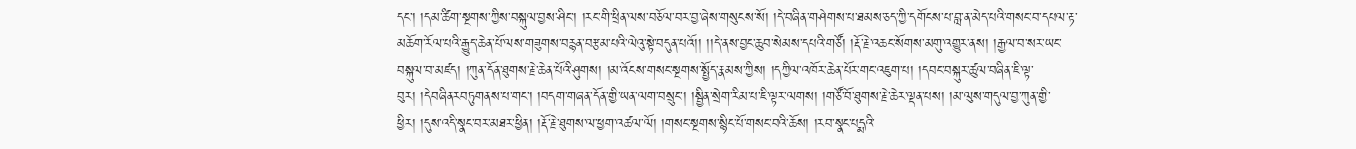དང་། །དམ་ཚིག་སྔགས་ཀྱིས་བསྐུལ་བྱས་ཤིང་། །རང་གི་ཕྲིན་ལས་བཅོལ་བར་བྱ་ཞེས་གསུངས་སོ། །དེ་བཞིན་གཤེགས་པ་ཐམས་ཅད་ཀྱི་དགོངས་པ་བླ་ན་མེད་པའི་གསང་བ་དཔལ་རྟ་མཆོག་རོལ་པའི་རྒྱུད་ཆེན་པོ་ལས་གཟུགས་བརྙན་བརྩམ་པའི་ལེའུ་སྟེ་བདུན་པའོ།། །།དེ་ནས་བྱང་ཆུབ་སེམས་དཔའི་གཙོ། །རྡོ་རྗེ་འཆང་སོགས་མགུ་འགྱུར་ནས། །རྒྱལ་བ་སར་ཡང་བསྐུལ་བ་མཛད། །ཀུན་དོན་ཐུགས་རྗེ་ཆེན་པོའི་ཤུགས། །མ་འོངས་གསང་སྔགས་སྤྱོད་རྣམས་ཀྱིས། །དཀྱིལ་འཁོར་ཆེན་པོར་གང་འཇུག་པ། །དབང་བསྐུར་ཚུལ་བཞིན་ཇི་ལྟ་བུར། །དེབཞིནརབཏུགནས་པ་གང་། །བདག་གཞན་དོན་གྱི་ཡན་ལག་བསྲུང་། །སྦྱིན་སྲེག་རིམ་པ་ཇི་ལྟར་ལགས། །གཙོ་བོ་ཐུགས་རྗེ་ཆེར་ལྡན་པས། །མ་ལུས་གདུལ་བྱ་ཀུན་གྱི་ཕྱིར། །དུས་འདི་སྣང་བར་མཐར་ཕྱིན། །རྡོ་རྗེ་ཐུགས་ལ་ཕྱག་འཚལ་ལོ། །གསང་སྔགས་སྙིང་པོ་གསང་བའི་ཆོས། །རབ་སྣང་པདྨའི་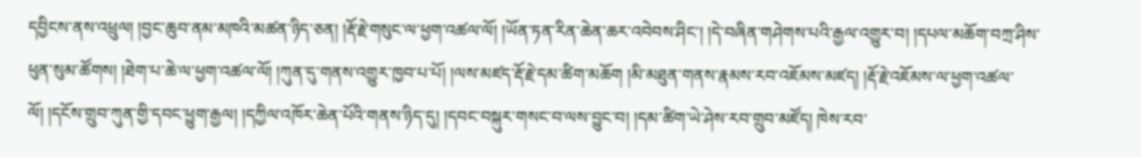དབྱིངས་ནས་འཕྲུལ། །བྱང་ཆུབ་ནམ་མཁའི་མཚན་ཉིད་ཅན། །རྡོ་རྗེ་གསུང་ལ་ཕྱག་འཚལ་ལོ། །ཡོན་ཏན་རིན་ཆེན་ཆར་འབེབས་ཤིང་། །དེ་བཞིན་གཤེགས་པའི་རྒྱལ་འགྱུར་བ། །དཔལ་མཆོག་བཀྲ་ཤིས་ཕུན་སུམ་ཚོགས། །ཐེག་པ་ཆེ་ལ་ཕྱག་འཚལ་ལོ། །ཀུན་དུ་གནས་འགྱུར་ཁྱབ་པ་པོ། །ལས་མཛད་རྡོ་རྗེ་དམ་ཚིག་མཆོག །མི་མཐུན་གནས་རྣམས་རབ་འཇོམས་མཛད། །རྡོ་རྗེ་འཇོམས་ལ་ཕྱག་འཚལ་ལོ། །དངོས་གྲུབ་ཀུན་གྱི་དབང་ཕྱུག་རྒྱལ། །དཀྱིལ་འཁོར་ཆེན་པོའི་གནས་ཉིད་དུ། །དབང་བསྐུར་གསང་བ་ལས་བྱུང་བ། །དམ་ཚིག་ཡེ་ཤེས་རབ་གྲུབ་མཛོད། ཁེས་རབ་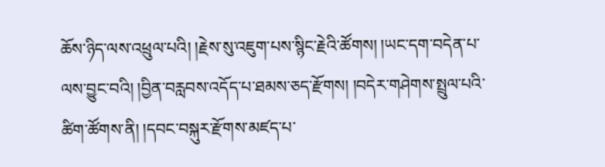ཆོས་ཉིད་ལས་འཕྲུལ་པའི། །རྗེས་སུ་འཇུག་པས་སྙིང་རྗེའི་ཚོགས། །ཡང་དག་བདེན་པ་ལས་བྱུང་བའི། །བྱིན་བརླབས་འདོད་པ་ཐམས་ཅད་རྫོགས། །བདེར་གཤེགས་སྤྲུལ་པའི་ཚིག་ཚོགས་ནི། །དབང་བསྐུར་རྫོགས་མཛད་པ་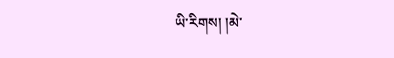ཡི་རིགས། །མེ་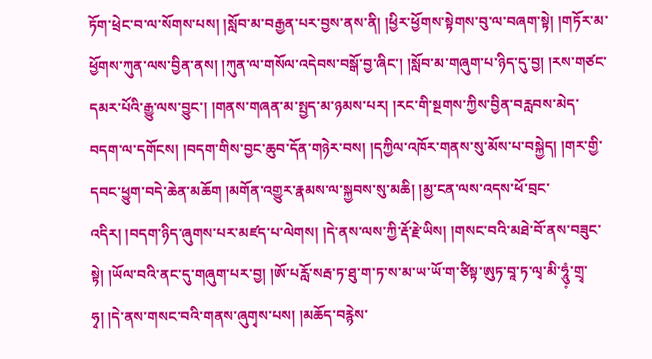ཏོག་ཕྲེང་བ་ལ་སོགས་པས། །སློབ་མ་བརྒྱན་པར་བྱས་ནས་ནི། །ཕྱིར་ཕྱོགས་སྟེགས་བུ་ལ་བཞག་སྟེ། །གཏོར་མ་ཕྱོགས་ཀུན་ལས་བྱིན་ནས། །ཀུན་ལ་གསོལ་འདེབས་བསྒོ་བྱ་ཞིང་། །སློབ་མ་གཞུག་པ་ཉིད་དུ་བྱ། །རས་གཙང་དམར་པོའི་རྒྱུ་ལས་བྱུང་། །གནས་གཞན་མ་སྤྱད་མ་ཉམས་པར། །རང་གི་སྔགས་ཀྱིས་བྱིན་བརླབས་མེད་བདག་ལ་དགོངས། །བདག་གིས་བྱང་ཆུབ་དོན་གཉེར་བས། །དཀྱིལ་འཁོར་གནས་སུ་མོས་པ་བསྐྱེད། །གར་གྱི་དབང་ཕྱུག་བདེ་ཆེན་མཆོག །མགོན་འགྱུར་རྣམས་ལ་སྐྱབས་སུ་མཆི། །མྱ་ངན་ལས་འདས་ཕོ་བྲང་འདིར། །བདག་ཉིད་ཞུགས་པར་མཛད་པ་ལེགས། །དེ་ནས་ལས་ཀྱི་རྡོ་རྗེ་ཡིས། །གསང་བའི་མཐེ་བོ་ནས་བཟུང་སྟེ། །ཡོལ་བའི་ནང་དུ་གཞུག་པར་བྱ། །ཨོ་པརློ་སརྦ་ཏ་ཐུ་ག་ཏ་ས་མ་ཡ་ཡོ་ག་ཙིསྟ་ཨུཏ་བཱ་ཏ་ལྭ་མི་ཧཱུཾ༷་གྲྭ་ཧྭ། །དེ་ནས་གསང་བའི་གནས་ཞུགྭས་པས། །མཆོད་བརྙེས་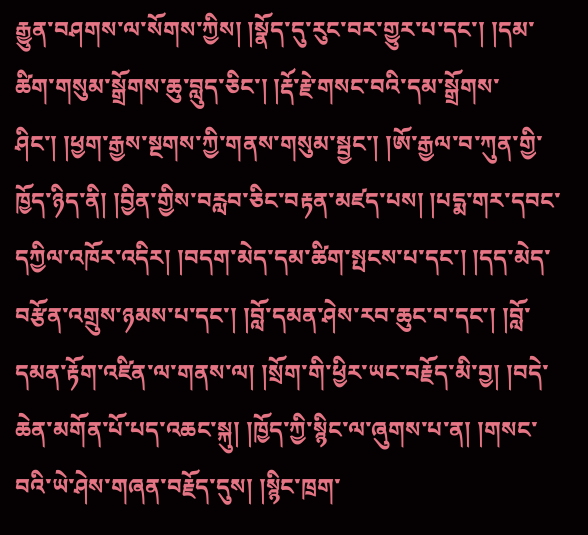རྒྱུན་བཤགས་ལ་སོགས་ཀྱིས། །སྣོད་དུ་རུང་བར་གྱུར་པ་དང་། །དམ་ཚིག་གསུམ་སྒྲོགས་ཆུ་བླུད་ཅིང་། །རྡོ་རྗེ་གསང་བའི་དམ་སྒྲོགས་ཤིང་། །ཕྱག་རྒྱས་སྔགས་ཀྱི་གནས་གསུམ་སྦྱང་། །ཨོ་རྒྱལ་བ་ཀུན་གྱི་ཁྱོད་ཉིད་ནི། །བྱིན་གྱིས་བརླབ་ཅིང་བརྟན་མཛད་པས། །པདྨ་གར་དབང་དཀྱིལ་འཁོར་འདིར། །བདག་མེད་དམ་ཚིག་སྤངས་པ་དང་། །དད་མེད་བརྩོན་འགྲུས་ཉམས་པ་དང་། །བློ་དམན་ཤེས་རབ་ཆུང་བ་དང་། །བློ་དམན་རྟོག་འཛིན་ལ་གནས་ལ། །སྲོག་གི་ཕྱིར་ཡང་བརྗོད་མི་བྱ། །བདེ་ཆེན་མགོན་པོ་པད་འཆང་སྐུ། །ཁྱོད་ཀྱི་སྙིང་ལ་ཞུགས་པ་ན། །གསང་བའི་ཡེ་ཤེས་གཞན་བརྗོད་དུས། །སྙིང་ཁྲག་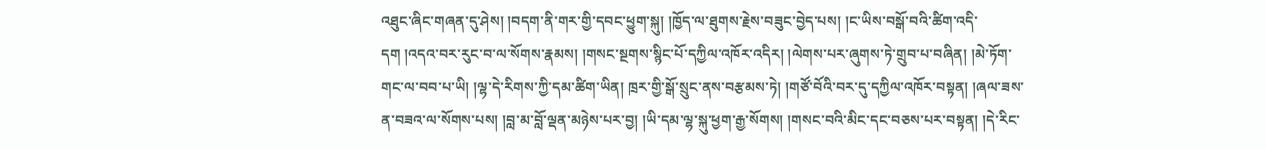འཐུང་ཞིང་གཞན་དུ་ཤེས། །བདག་ནི་གར་གྱི་དབང་ཕྱུག་སྐུ། །ཁྱོད་ལ་ཐུགས་རྗེས་བཟུང་བྱེད་པས། །ང་ཡིས་བསྒོ་བའི་ཚིག་འདི་དག །འདའ་བར་རུང་བ་ལ་སོགས་རྣམས། །གསང་སྔགས་སྙིང་པོ་དཀྱིལ་འཁོར་འདིར། །ལེགས་པར་ཞུགས་ཏེ་གྲུབ་པ་བཞིན། །མེ་ཏོག་གང་ལ་བབ་པ་ཡི། །ལྷ་དེ་རིགས་ཀྱི་དམ་ཚིག་ཡིན། ཁྲར་གྱི་སྒོ་སྲུང་ནས་བརྩམས་ཏེ། །གཙོ་བོའི་བར་དུ་དཀྱིལ་འཁོར་བསྟན། །ཞལ་ཟས་ན་བཟའ་ལ་སོགས་པས། །བླ་མ་བློ་ལྡན་མཉེས་པར་བྱ། །ཡི་དམ་ལྷ་སྐུ་ཕྱག་རྒྱ་སོགས། །གསང་བའི་མིང་དང་བཅས་པར་བསྟན། །དེ་རིང་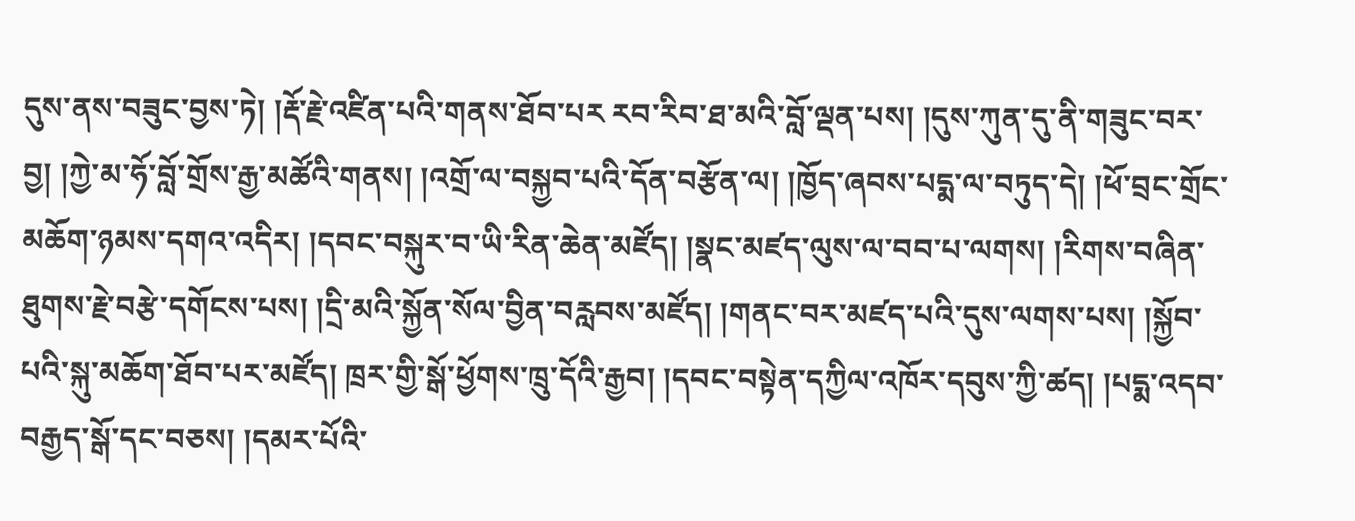དུས་ནས་བཟུང་བྱས་ཏེ། །རྡོ་རྗེ་འཛིན་པའི་གནས་ཐོབ་པར རབ་རིབ་ཐ་མའི་བློ་ལྡན་པས། །དུས་ཀུན་དུ་ནི་གཟུང་བར་བྱ། །ཀྱེ་མ་ཧོ་བློ་གྲོས་རྒྱ་མཚོའི་གནས། །འགྲོ་ལ་བསྐྱབ་པའི་དོན་བརྩོན་ལ། །ཁྱོད་ཞབས་པདྨ་ལ་བཏུད་དེ། །ཕོ་བྲང་གྲོང་མཆོག་ཉམས་དགའ་འདིར། །དབང་བསྐུར་བ་ཡི་རིན་ཆེན་མཛོད། །སྣང་མཛད་ལུས་ལ་བབ་པ་ལགས། །རིགས་བཞིན་ཐུགས་རྗེ་བརྩེ་དགོངས་པས། །དྲི་མའི་སྐྱོན་སོལ་བྱིན་བརླབས་མཛོད། །གནང་བར་མཛད་པའི་དུས་ལགས་པས། །སྐྱོབ་པའི་སྐུ་མཆོག་ཐོབ་པར་མཛོད། ཁྲར་གྱི་སྒོ་ཕྱོགས་ཁྲུ་དོའི་རྒྱབ། །དབང་བསྟེན་དཀྱིལ་འཁོར་དབུས་ཀྱི་ཚད། །པདྨ་འདབ་བརྒྱད་སྒོ་དང་བཅས། །དམར་པོའི་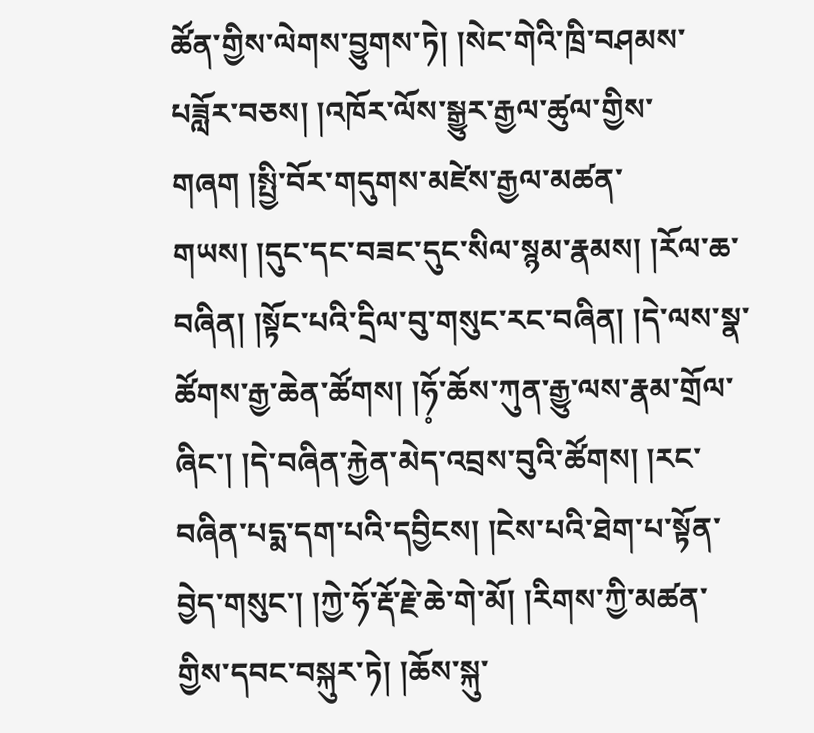ཚོན་གྱིས་ལེགས་བྱུགས་ཏེ། །སེང་གེའི་ཁྲི་བཤམས་པཟློར་བཅས། །འཁོར་ལོས་སྒྱུར་རྒྱལ་ཚུལ་གྱིས་གཞག །སྤྱི་བོར་གདུགས་མཛེས་རྒྱལ་མཚན་གཡས། །དུང་དང་བཟང་དུང་སིལ་སྙམ་རྣམས། །རོལ་ཆ་བཞིན། །སྟོང་པའི་དྲིལ་བུ་གསུང་རང་བཞིན། །དེ་ལས་སྣ་ཚོགས་རྒྱ་ཆེན་ཚོགས། །ཧོ༷་ཆོས་ཀུན་རྒྱུ་ལས་རྣམ་གྲོལ་ཞིང་། །དེ་བཞིན་རྐྱེན་མེད་འབྲས་བུའི་ཚོགས། །རང་བཞིན་པདྨ་དག་པའི་དབྱིངས། །ངེས་པའི་ཐེག་པ་སྟོན་བྱེད་གསུང་། །ཀྱེ་ཧོ་རྡོ་རྗེ་ཆེ་གེ་མོ། །རིགས་ཀྱི་མཚན་གྱིས་དབང་བསྐུར་ཏེ། །ཆོས་སྐུ་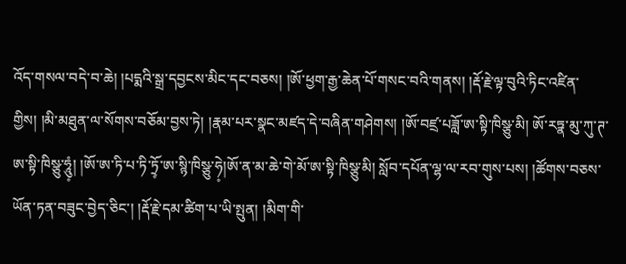འོད་གསལ་བདེ་བ་ཆེ། །པདྨའི་སྒྲ་དབྱངས་མིང་དང་བཅས། །ཨོ་ཕྱག་རྒྱ་ཆེན་པོ་གསང་བའི་གནས། །རྡོ་རྗེ་ལྟ་བུའི་ཏིང་འཛིན་གྱིས། །མི་མཐུན་ལ་སོགས་བཅོམ་བྱས་ཏེ། །རྣམ་པར་སྣང་མཛད་དེ་བཞིན་གཤེགས། །ཨོ་བཛྲ་པཟློ་ཨ་སྟི་ཁིསྩུ་མི། ཨོ་རཏྣ་མུ་ཀུ་ཊ་ཨ་སྟི་ཁིསྩུ་ཧཱུཾ༷། །ཨོ་ཨ་ཏི་པ་ཏི་ཏྲོ༷་ཨ་སྙི་ཁིསྩུ་ཧེ༷།ཨོ་ན་མ་ཆེ་གེ་མོ་ཨ་སྟི་ཁིསྩུ་མི། སློབ་དཔོན་ལྷ་ལ་རབ་གུས་པས། །ཚོགས་བཅས་ཡོན་ཏན་བཟུང་བྱེད་ཅིང་། །རྡོ་རྗེ་དམ་ཚིག་པ་ཡི་སྤུན། །མིག་གི་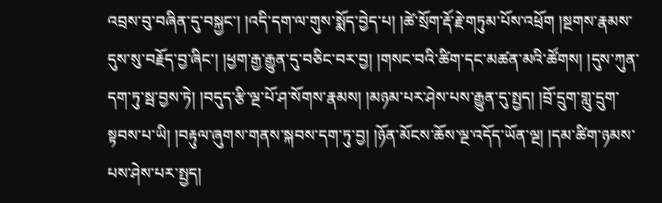འབྲས་བུ་བཞིན་དུ་བསྐྱང་། །འདི་དག་ལ་གུས་སྨོད་བྱེད་པ། །ཚེ་སྲོག་རྡོ་རྗེ་གཏུམ་པོས་འཕྲོག །སྔགས་རྣམས་དུས་སུ་བརྗོད་བྱ་ཞིང་། །ཕྱག་རྒྱ་རྒྱུན་དུ་བཅིང་བར་བྱ། །གསང་བའི་ཚིག་དང་མཚན་མའི་ཚོགས། །དུས་ཀུན་དག་ཏུ་སྦ་བྱས་ཏེ། །བདུད་རྩི་ལྔ་པོ་ཤ་སོགས་རྣམས། །མཉམ་པར་ཤེས་པས་རྒྱུན་དུ་སྤྱད། །བྲོ་དྲུག་གླུ་དྲུག་སྟབས་པ་ཡི། །བརྟུལ་ཞུགས་གནས་སྐབས་དག་ཏུ་བྱ། །ཉོན་མོངས་ཆོས་ལྔ་འདོད་ཡོན་ལྔ། །དམ་ཚིག་ཉམས་པས་ཤེས་པར་སྤྱད།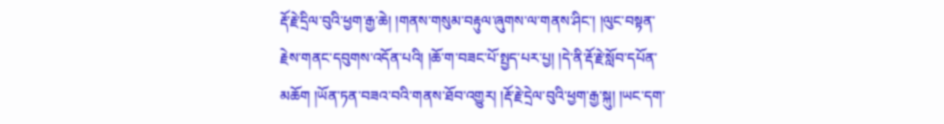རྡོ་རྗེ་དྲིལ་བུའི་ཕྱག་རྒྱ་ཆེ། །གནས་གསུམ་བརྟུལ་ཞུགས་ལ་གནས་ཤིང་། །ལུང་བསྟན་རྗེས་གནང་དབུགས་འདོན་པའི། །ཆོ་ག་བཟང་པོ་སྤྱད་པར་པྱ། །དེ་ནི་རྡོ་རྗེ་སློབ་དཔོན་མཆོག །ཡོན་ཏན་བཟའ་བའི་གནས་ཐོབ་འགྱུར། །རྡོ་རྗེ་དྲེལ་བུའི་ཕྱག་རྒྱ་སྐུ། །ཡང་དག་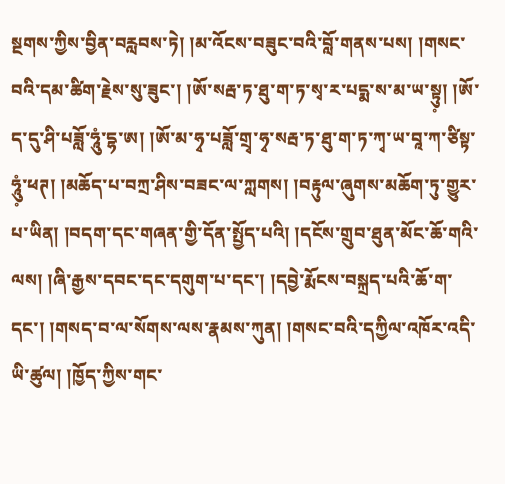སྔགས་ཀྱིས་བྱིན་བརླབས་ཏེ། །མ་འོངས་བཟུང་བའི་བློ་གནས་པས། །གསང་བའི་དམ་ཚིག་རྗེས་སུ་ཟུང་། །ཨོ་སརྦ་ཏ་ཐུ་ག་ཏ་སྭ་ར་པདྨ་ས་མ་ཡ་སྟུ༷། །ཨོ་ད་དུ་ཤི་པཟློ་ཧཱུཾ་དྷ་ཨ། །ཨོ་མ་ཧྭ་པཟློ་གྲྭ་ཧྭ་སརྦ་ཏ་ཐུ་ག་ཏ་ཀྭ་ཡ་བཱ་ཀ་ཙིསྟ་ཧཱུཾ༷་ཕཊ། །མཆོད་པ་བཀྲ་ཤིས་བཟང་ལ་ཀླགས། །བརྟུལ་ཞུགས་མཆོག་ཏུ་གྱུར་པ་ཡིན། །བདག་དང་གཞན་གྱི་དོན་སྤྱོད་པའི། །དངོས་གྲུབ་ཐུན་མོང་ཆོ་གའི་ལས། །ཞི་རྒྱས་དབང་དང་དགུག་པ་དང་། །དབྱེ་རྨོངས་བསྐྲད་པའི་ཆོ་ག་དང་། །གསད་བ་ལ་སོགས་ལས་རྣམས་ཀུན། །གསང་བའི་དཀྱིལ་འཁོར་འདི་ཡི་ཚུལ། །ཁྱོད་ཀྱིས་གང་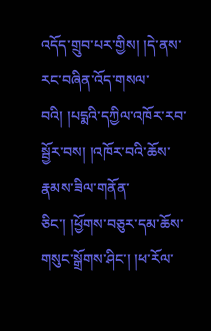འདོད་གྲུབ་པར་གྱིས། །དེ་ནས་རང་བཞིན་འོད་གསལ་བའི། །པདྨའི་དཀྱིལ་འཁོར་རབ་སྦྱོར་བས། །འཁོར་བའི་ཆོས་རྣམས་ཟིལ་གནོན་ཅིང་། །ཕྱོགས་བཅུར་དམ་ཆོས་གསུང་སྒྲོགས་ཤིང་། །ཕ་རོལ་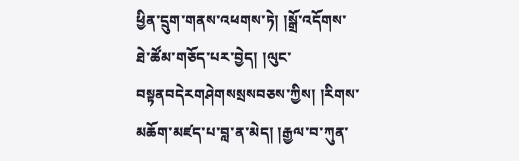ཕྱིན་དྲུག་གནས་འཕགས་ཏེ། །སྒྲོ་འདོགས་ཐེ་ཚོམ་གཅོད་པར་བྱེད། །ལུང་བསྟནབདེརགཤེགསསྲསབཅས་ཀྱིས། །རིགས་མཆོག་མཛད་པ་བླ་ན་མེད། །རྒྱལ་བ་ཀུན་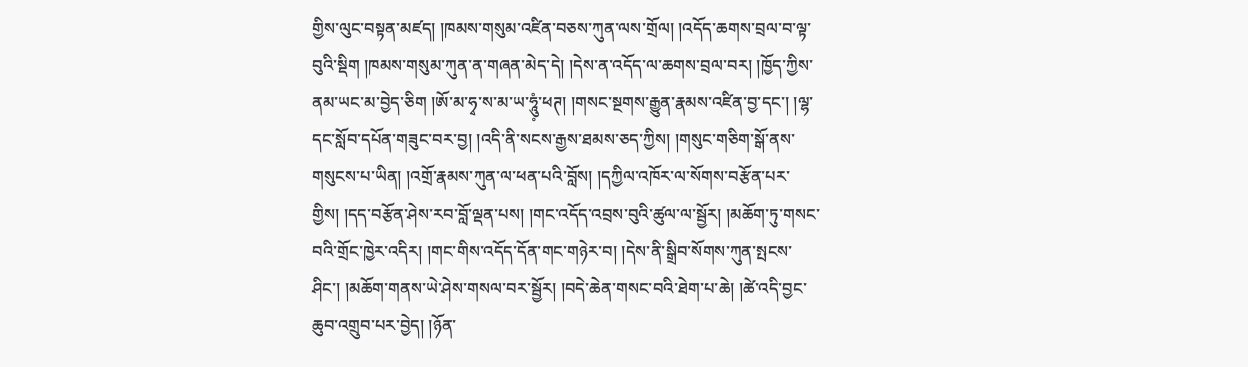གྱིས་ལུང་བསྟན་མཛད། །ཁམས་གསུམ་འཛིན་བཅས་ཀུན་ལས་གྲོལ། །འདོད་ཆགས་བྲལ་བ་ལྟ་བུའི་སྡིག །ཁམས་གསུམ་ཀུན་ན་གཞན་མེད་དེ། །དེས་ན་འདོད་ལ་ཆགས་བྲལ་བར། །ཁྱོད་ཀྱིས་ནམ་ཡང་མ་བྱེད་ཅིག །ཨོ་མ་ཧྭ་ས་མ་ཡ་ཧཱུཾ༷་ཕཊ། །གསང་སྔགས་རྒྱུན་རྣམས་འཛིན་བྱ་དང་། །ལྷ་དང་སློབ་དཔོན་གཟུང་བར་བྱ། །འདི་ནི་སངས་རྒྱས་ཐམས་ཅད་ཀྱིས། །གསུང་གཅིག་སྒོ་ནས་གསུངས་པ་ཡིན། །འགྲོ་རྣམས་ཀུན་ལ་ཕན་པའི་བློས། །དཀྱིལ་འཁོར་ལ་སོགས་བརྩོན་པར་གྱིས། །དད་བརྩོན་ཤེས་རབ་བློ་ལྡན་པས། །གང་འདོད་འབྲས་བུའི་ཚུལ་ལ་སྦྱོར། །མཆོག་ཏུ་གསང་བའི་གྲོང་ཁྱེར་འདིར། །གང་གིས་འདོད་དོན་གང་གཉེར་བ། །དེས་ནི་སྒྲིབ་སོགས་ཀུན་སྤངས་ཤིང་། །མཆོག་གནས་ཡེ་ཤེས་གསལ་བར་སྦྱོར། །བདེ་ཆེན་གསང་བའི་ཐེག་པ་ཆེ། །ཚེ་འདི་བྱང་ཆུབ་འགྲུབ་པར་བྱེད། །ཉོན་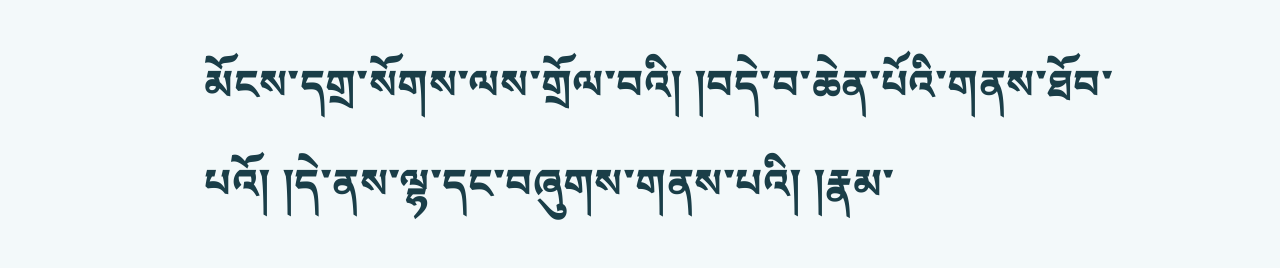མོངས་དགྲ་སོགས་ལས་གྲོལ་བའི། །བདེ་བ་ཆེན་པོའི་གནས་ཐོབ་པའོ། །དེ་ནས་ལྷ་དང་བཞུགས་གནས་པའི། །རྣམ་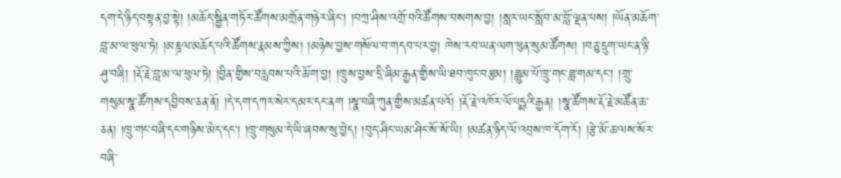དག་དེ་ཉིད་བསྟན་བྱ་སྟེ། །མཆོད་སྦྱིན་གཏོར་ཚོགས་མགྲོན་གཉེར་ཞིང་། །བཀྲ་ཤིས་འགྲོ་བའི་ཚོགས་བསགས་བྱ། །སླར་ཡང་སློབ་མ་བློ་ལྡན་པས། །ཡོན་མཆོག་བླ་མ་ལ་ཕུལ་ཏེ། །མཎྜལ་མཆོད་པའི་ཚོགས་རྣམས་ཀྱིས། །མཉེས་བྱས་གསོལ་བ་གདབ་པར་བྱ། ཁེས་རབ་ཡན་ལག་ཕུན་སུམ་ཚོགས། །བཅུ་དྲུག་ཡང་ན་ཉི་ཤུ་བཞི། །རྡོ་རྗེ་བླ་མ་ལ་ཕུལ་ཏེ། །བྱིན་གྱིས་བརླབས་པའི་ཆོ་ག་བྱ། །ཁྲུས་བྱས་དྲི་ཞིམ་རྒྱན་གྱིས་ཡི་ཐབ་ཁུང་བརྩམ། །ཟླུམ་པོ་ཁྲུ་གང་ཟླ་གམ་དང་། །གྲུ་གསུམ་སྣ་ཚོགས་དབྱིབས་ཅན་ནོ། །དེ་དག་དཀར་སེར་དམར་དང་ནག །སྣ་བཞི་ཀུན་གྱིས་མཚན་པའོ། །རྡོ་རྗེ་འཁོར་ལོ་པདྨའི་རྒྱན། །སྣ་ཚོགས་རྡོ་རྗེ་མཚོན་ཆ་ཅན། །ཁྲུ་གང་བཞི་དང་གཉིས་མེད་དང་། །ཁྲུ་གསུམ་དེ་ཡི་ཞབས་སུ་བྱེད། །བུད་ཤིང་ཡམ་ཤིང་སོ་སོ་ཡི། །མཚན་ཉིད་ལོ་འབྲས་ཁ་དོག་རོ། །རྩེ་མོ་ཆ་ལས་སོར་བཞི་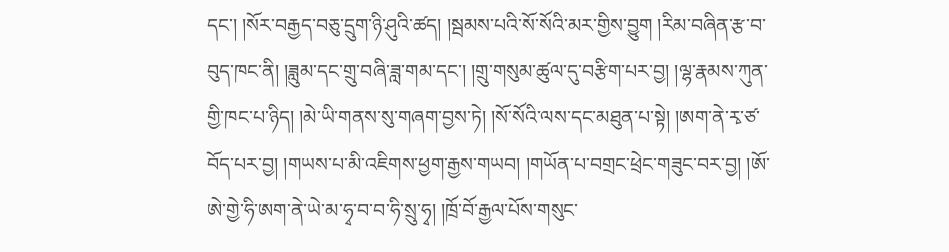དང་། །སོར་བརྒྱད་བཅུ་དྲུག་ཉི་ཤུའི་ཚད། །སྦམས་པའི་སོ་སོའི་མར་གྱིས་བྱུག །རིམ་བཞིན་རྩ་བ་བུད་ཁང་ནི། །ཟླུམ་དང་གྲུ་བཞི་ཟླ་གམ་དང་། །གྲུ་གསུམ་ཚུལ་དུ་བརྩིག་པར་བྱ། །ལྷ་རྣམས་ཀུན་གྱི་ཁང་པ་ཉིད། །མེ་ཡི་གནས་སུ་གཞག་བྱས་ཏེ། །སོ་སོའི་ལས་དང་མཐུན་པ་སྟེ། །ཨག་ནེ་རྭ་ཙ་བོད་པར་བྱ། །གཡས་པ་མི་འཇིགས་ཕྱག་རྒྱས་གཡབ། །གཡོན་པ་བགྲང་ཕྲེང་གཟུང་བར་བྱ། །ཨོ་ཨེ་གྱེ་ཧི་ཨག་ནེ་ཡེ་མ་ཧྭ་བ་བ་ཧི་སྲུ་ཧྭ། །ཁྲོ་བོ་རྒྱལ་པོས་གསུང་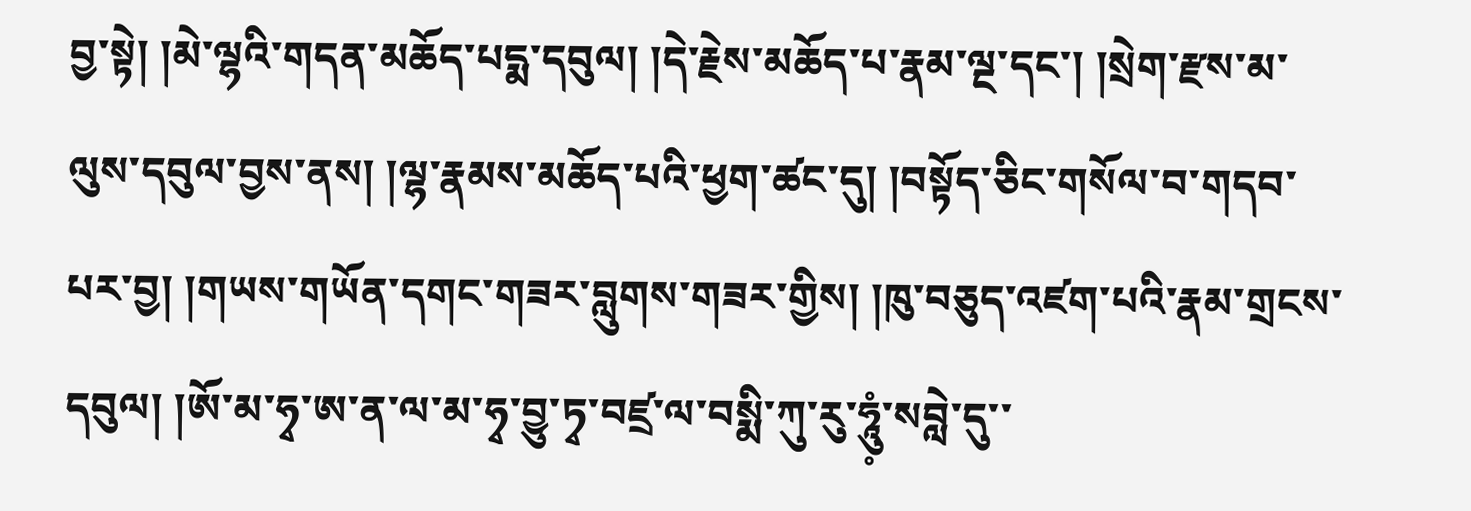བྱ་སྟེ། །མེ་ལྷའི་གདན་མཆོད་པདྨ་དབུལ། །དེ་རྗེས་མཆོད་པ་རྣམ་ལྔ་དང་། །སྲེག་རྫས་མ་ལུས་དབུལ་བྱས་ནས། །ལྷ་རྣམས་མཆོད་པའི་ཕྱག་ཚང་དུ། །བསྟོད་ཅིང་གསོལ་བ་གདབ་པར་བྱ། །གཡས་གཡོན་དགང་གཟར་བླུགས་གཟར་གྱིས། །ཁུ་བཅུད་འཛག་པའི་རྣམ་གྲངས་དབུལ། །ཨོ་མ་ཧྭ་ཨ་ན་ལ་མ་ཧྭ་བྱུ་ཏྭ་བཛྲ་ལ་བསྨི་ཀུ་རུ་ཧཱུཾ༷་སབླེ་དུ་་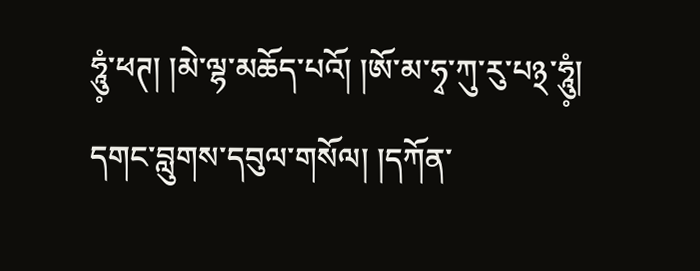ཧཱུཾ༷་ཕཊ། །མེ་ལྷ་མཆོད་པའོ། །ཨོ་མ་ཧྭ་ཀུ་རུ་པ྅་ཧཱུཾ༷། དགང་བླུགས་དབུལ་གསོལ། །དཀོན་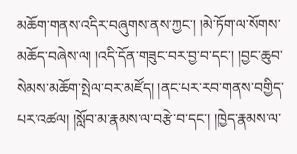མཆོག་གནས་འདིར་བཞུགས་ནས་ཀྱང་། །མེ་ཏོག་ལ་སོགས་མཆོད་བཞེས་ལ། །འདི་དོན་གཟུང་བར་བྱ་བ་དང་། །བྱང་ཆུབ་སེམས་མཆོག་སྤེལ་བར་མཛོད། །ནང་པར་རབ་གནས་བགྱིད་པར་འཚལ། །སློབ་མ་རྣམས་ལ་བརྩེ་བ་དང་། །ཁྱེད་རྣམས་ལ་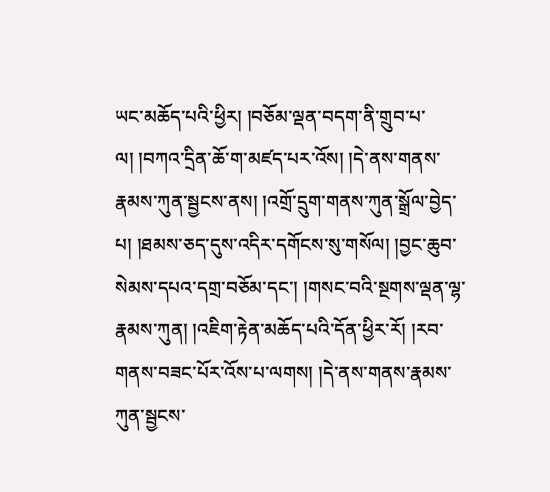ཡང་མཆོད་པའི་ཕྱིར། །བཅོམ་ལྡན་བདག་ནི་གྲུབ་པ་ལ། །བཀའ་དྲིན་ཆོ་ག་མཛད་པར་འོས། །དེ་ནས་གནས་རྣམས་ཀུན་སྦྱངས་ནས། །འགྲོ་དྲུག་གནས་ཀུན་སྒྲོལ་བྱེད་པ། །ཐམས་ཅད་དུས་འདིར་དགོངས་སུ་གསོལ། །བྱང་ཆུབ་སེམས་དཔའ་དགྲ་བཅོམ་དང་། །གསང་བའི་སྔགས་ལྡན་ལྷ་རྣམས་ཀུན། །འཇིག་རྟེན་མཆོད་པའི་དོན་ཕྱིར་རོ། །རབ་གནས་བཟང་པོར་འོས་པ་ལགས། །དེ་ནས་གནས་རྣམས་ཀུན་སྦྱངས་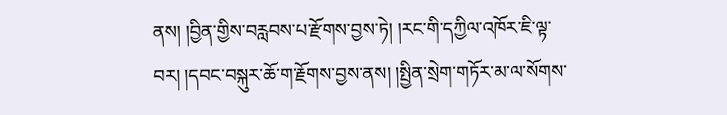ནས། །བྱིན་གྱིས་བརླབས་པ་རྫོགས་བྱས་ཏེ། །རང་གི་དཀྱིལ་འཁོར་ཇི་ལྟ་བར། །དབང་བསྐུར་ཆོ་ག་རྗོགས་བྱས་ནས། །སྤྱིན་སྲེག་གཏོར་མ་ལ་སོགས་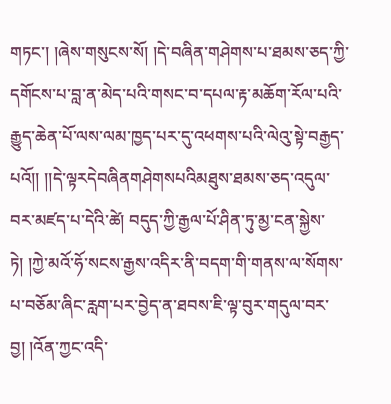གཏང་། །ཞེས་གསུངས་སོ། །དེ་བཞིན་གཤེགས་པ་ཐམས་ཅད་ཀྱི་དགོངས་པ་བླ་ན་མེད་པའི་གསང་བ་དཔལ་རྟ་མཆོག་རོལ་པའི་རྒྱུད་ཆེན་པོ་ལས་ལམ་ཁྱད་པར་དུ་འཕགས་པའི་ལེའུ་སྟེ་བརྒྱད་པའོ།། །།དེ་ལྟརདེབཞིནགཤེགསཔའིམཐུས་ཐམས་ཅད་འདུལ་བར་མཛད་པ་དེའི་ཚེ། བདུད་ཀྱི་རྒྱལ་པོ་ཤིན་ཏུ་མྱ་ངན་སྐྱེས་ཏེ། །ཀྱེ་མའོ་ཧོ་སངས་རྒྱས་འདིར་ནི་བདག་གི་གནས་ལ་སོགས་པ་བཅོམ་ཞིང་རླག་པར་བྱེད་ན་ཐབས་ཇི་ལྟ་བུར་གདུལ་བར་བྱ། །འོན་ཀྱང་འདི་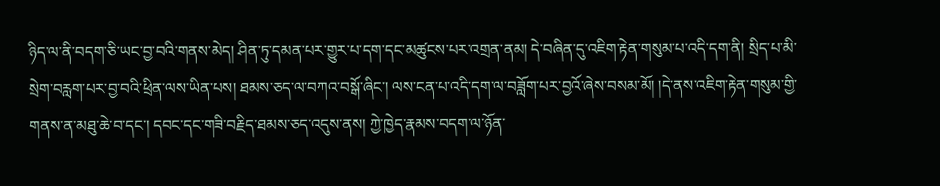ཉིད་ལ་ནི་བདག་ཅི་ཡང་བྱ་བའི་གནས་མེད། ཤིན་ཏུ་དམན་པར་གྱུར་པ་དག་དང་མཚུངས་པར་འགྲན་ནམ། དེ་བཞིན་དུ་འཇིག་རྟེན་གསུམ་པ་འདི་དག་ནི། སྲིད་པ་མི་སྲེག་བརླག་པར་བྱ་བའི་ཕྲིན་ལས་ཡིན་པས། ཐམས་ཅད་ལ་བཀའ་བསྒོ་ཞིང་། ལས་ངན་པ་འདི་དག་ལ་བཟློག་པར་བྱའོ་ཞེས་བསམ་མོ། །དེ་ནས་འཇིག་རྟེན་གསུམ་གྱི་གནས་ན་མཐུ་ཆེ་བ་དང་། དབང་དང་གཟི་བརྗིད་ཐམས་ཅད་འདུས་ནས། ཀྱེ་ཁྱེད་རྣམས་བདག་ལ་ཉོན་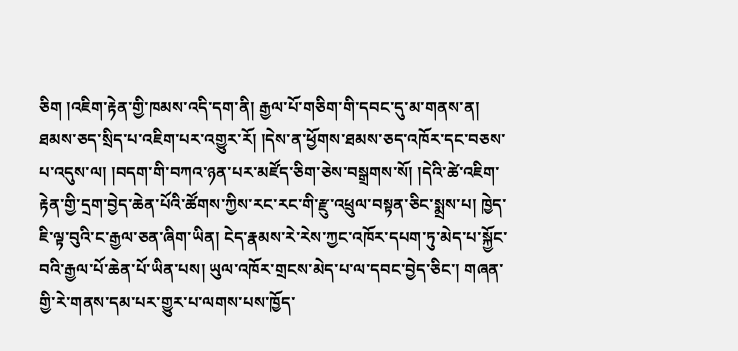ཅིག །འཇིག་རྟེན་གྱི་ཁམས་འདི་དག་ནི། རྒྱལ་པོ་གཅིག་གི་དབང་དུ་མ་གནས་ན། ཐམས་ཅད་སྲིད་པ་འཇིག་པར་འགྱུར་རོ། །དེས་ན་ཕྱོགས་ཐམས་ཅད་འཁོར་དང་བཅས་པ་འདུས་ལ། །བདག་གི་བཀའ་ཉན་པར་མཛོད་ཅིག་ཅེས་བསྒྲགས་སོ། །དེའི་ཚེ་འཇིག་རྟེན་གྱི་དྲག་བྱེད་ཆེན་པོའི་ཚོགས་ཀྱིས་རང་རང་གི་རྫུ་འཕྲུལ་བསྟན་ཅིང་སྨྲས་པ། ཁྱེད་ཇི་ལྟ་བུའི་ང་རྒྱལ་ཅན་ཞིག་ཡིན། ངེད་རྣམས་རེ་རེས་ཀྱང་འཁོར་དཔག་ཏུ་མེད་པ་སྐྱོང་བའི་རྒྱལ་པོ་ཆེན་པོ་ཡིན་པས། ཡུལ་འཁོར་གྲངས་མེད་པ་ལ་དབང་བྱེད་ཅིང་། གཞན་གྱི་རེ་གནས་དམ་པར་གྱུར་པ་ལགས་པས་ཁྱོད་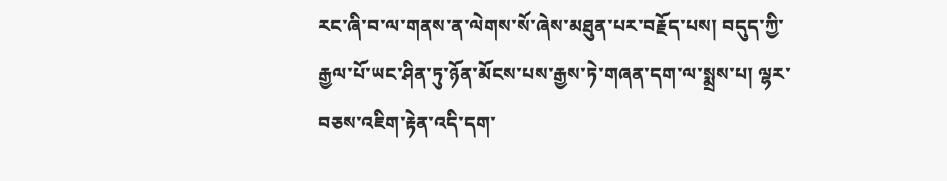རང་ཞི་བ་ལ་གནས་ན་ལེགས་སོ་ཞེས་མཐུན་པར་བརྗོད་པས། བདུད་ཀྱི་རྒྱལ་པོ་ཡང་ཤིན་ཏུ་ཉོན་མོངས་པས་རྒྱས་ཏེ་གཞན་དག་ལ་སྨྲས་པ། ལྷར་བཅས་འཇིག་རྟེན་འདི་དག་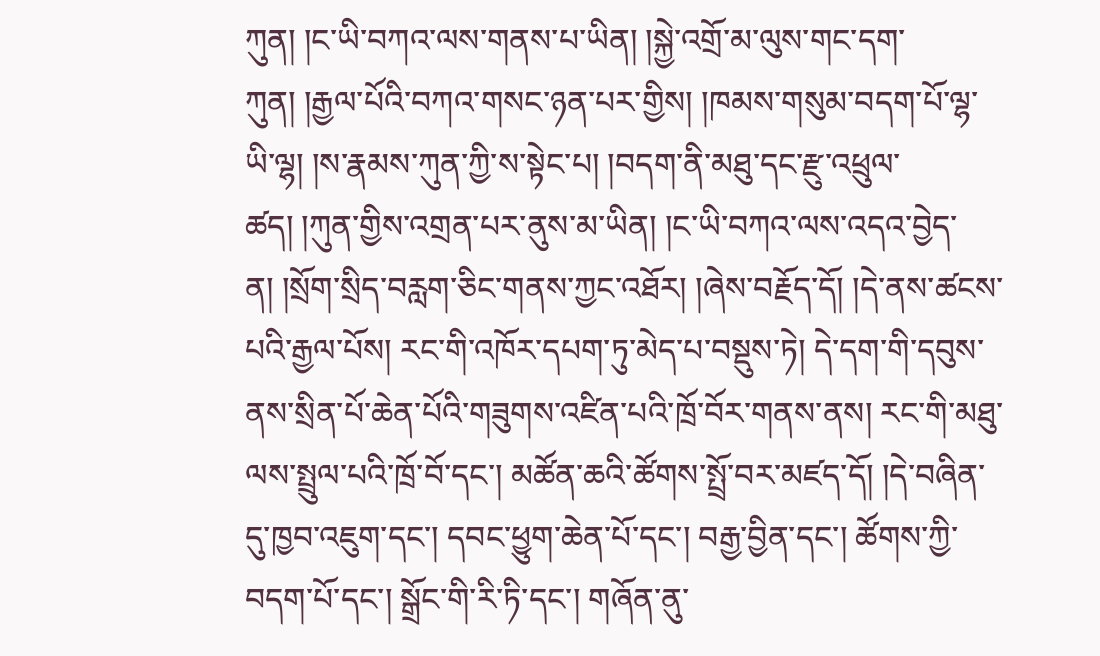ཀུན། །ང་ཡི་བཀའ་ལས་གནས་པ་ཡིན། །སྐྱེ་འགྲོ་མ་ལུས་གང་དག་ཀུན། །རྒྱལ་པོའི་བཀའ་གསང་ཉན་པར་གྱིས། །ཁམས་གསུམ་བདག་པོ་ལྷ་ཡི་ལྷ། །ས་རྣམས་ཀུན་ཀྱི་ས་སྟེང་པ། །བདག་ནི་མཐུ་དང་རྫུ་འཕྲུལ་ཚད། །ཀུན་གྱིས་འགྲན་པར་ནུས་མ་ཡིན། །ང་ཡི་བཀའ་ལས་འདའ་བྱེད་ན། །སྲོག་སྲིད་བརླག་ཅིང་གནས་ཀྱང་འཐོར། །ཞེས་བརྗོད་དོ། །དེ་ནས་ཚངས་པའི་རྒྱལ་པོས། རང་གི་འཁོར་དཔག་ཏུ་མེད་པ་བསྡུས་ཏེ། དེ་དག་གི་དབུས་ནས་སྲིན་པོ་ཆེན་པོའི་གཟུགས་འཛིན་པའི་ཁྲོ་བོར་གནས་ནས། རང་གི་མཐུ་ལས་སྤྲུལ་པའི་ཁྲོ་བོ་དང་། མཚོན་ཆའི་ཚོགས་སྤྲོ་བར་མཛད་དོ། །དེ་བཞིན་དུ་ཁྱབ་འཇུག་དང་། དབང་ཕྱུག་ཆེན་པོ་དང་། བརྒྱ་བྱིན་དང་། ཚོགས་ཀྱི་བདག་པོ་དང་། སྒྲོང་གི་རི་ཏི་དང་། གཞོན་ནུ་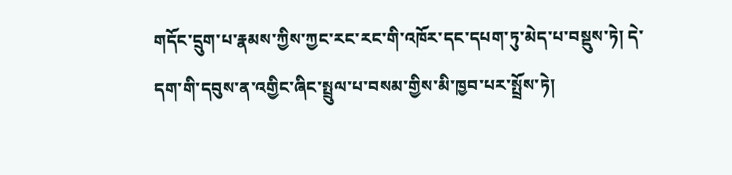གདོང་དྲུག་པ་རྣམས་ཀྱིས་ཀྱང་རང་རང་གི་འཁོར་དང་དཔག་ཏུ་མེད་པ་བསྡུས་ཏེ། དེ་དག་གི་དབུས་ན་འགྱིང་ཞིང་སྤྲུལ་པ་བསམ་གྱིས་མི་ཁྱབ་པར་སྤྲོས་ཏེ།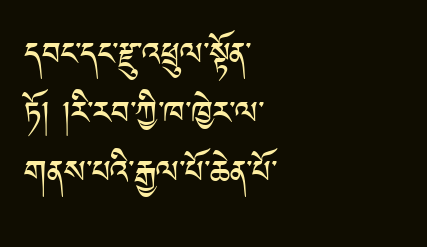དབང་དང་རྫུ་འཕྲུལ་སྟོན་ཏོ། །རི་རབ་ཀྱི་ཁ་ཁྱེར་ལ་གནས་པའི་རྒྱལ་པོ་ཆེན་པོ་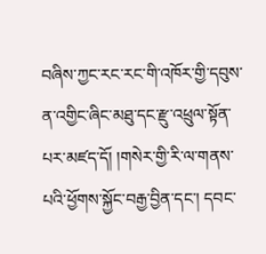བཞིས་ཀྱང་རང་རང་གི་འཁོར་གྱི་དབུས་ན་འགྱིང་ཞིང་མཐུ་དང་རྫུ་འཕྲུལ་སྟོན་པར་མཛད་དོ། །གསེར་གྱི་རི་ལ་གནས་པའི་ཕྱོགས་སྐྱོང་བརྒྱ་བྱིན་དང་། དབང་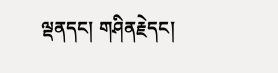ལྡནདང། གཤིནརྗེདང།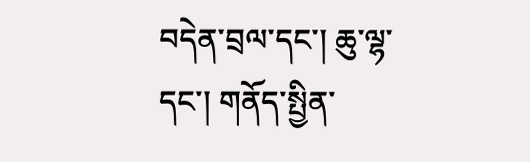བདེན་བྲལ་དང་། ཆུ་ལྷ་དང་། གནོད་སྤྱིན་